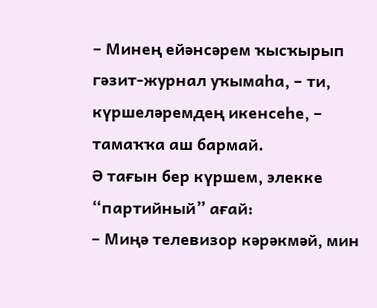– Минең ейәнсәрем ҡысҡырып гәзит-журнал уҡымаһа, – ти, күршеләремдең икенсеһе, – тамаҡҡа аш бармай.
Ә тағын бер күршем, элекке “партийный” ағай:
– Миңә телевизор кәрәкмәй, мин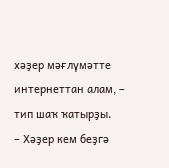хәҙер мәғлүмәтте интернеттан алам, – тип шаҡ ҡатырҙы.
– Хәҙер кем беҙгә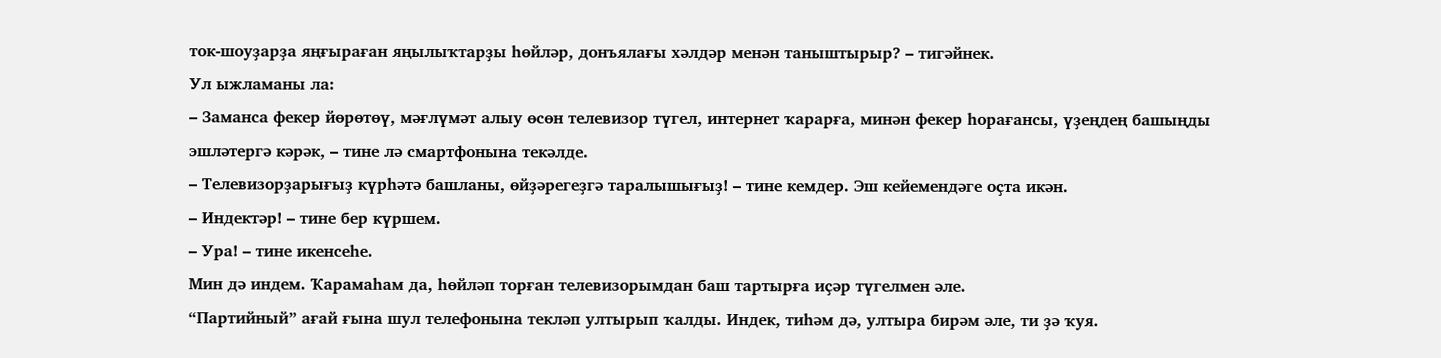ток-шоуҙарҙа яңғыраған яңылыҡтарҙы һөйләр, донъялағы хәлдәр менән таныштырыр? – тигәйнек.
Ул ыжламаны ла:
– Заманса фекер йөрөтөү, мәғлүмәт алыу өсөн телевизор түгел, интернет ҡарарға, минән фекер һорағансы, үҙеңдең башыңды эшләтергә кәрәк, – тине лә смартфонына текәлде.
– Телевизорҙарығыҙ күрһәтә башланы, өйҙәрегеҙгә таралышығыҙ! – тине кемдер. Эш кейемендәге оҫта икән.
– Индектәр! – тине бер күршем.
– Ура! – тине икенсеһе.
Мин дә индем. Ҡарамаһам да, һөйләп торған телевизорымдан баш тартырға иҫәр түгелмен әле.
“Партийный” ағай ғына шул телефонына текләп ултырып ҡалды. Индек, тиһәм дә, ултыра бирәм әле, ти ҙә ҡуя.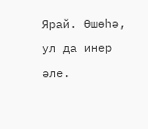Ярай. Өшөһә, ул да инер әле.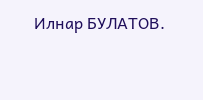Илнар БУЛАТОВ.